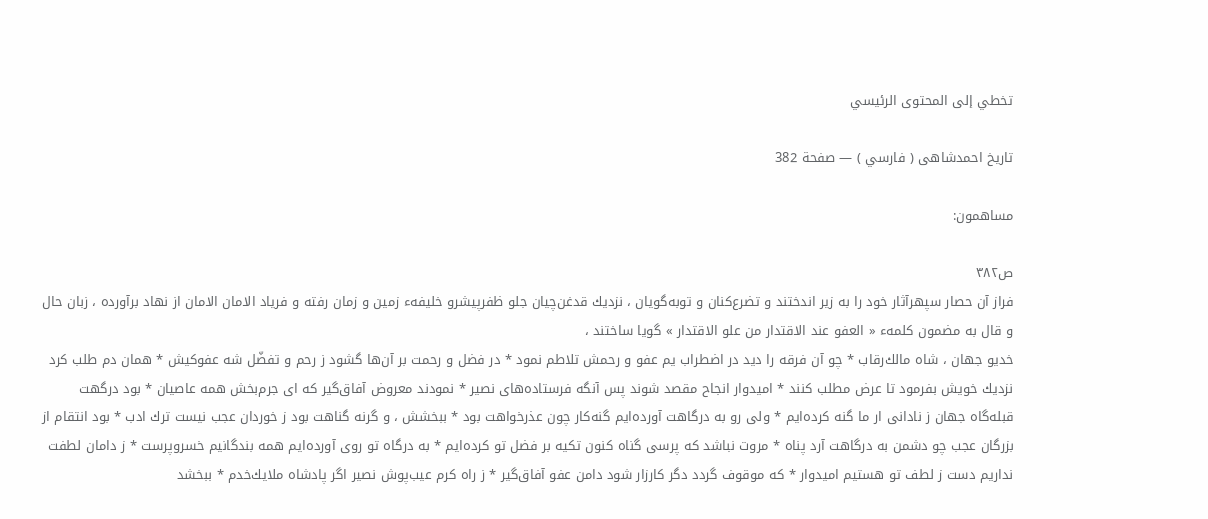تخطي إلى المحتوى الرئيسي

تاريخ احمدشاهى ( فارسي ) — صفحة 382

مساهمون:

ص٣٨٢
فراز آن حصار سپهرآثار خود را به زير اندختند و تضرع‌كنان و توبه‌گويان ، نزديك قدغن‌چيان جلو ظفرپيشرو خليفهء زمين و زمان رفته و فرياد الامان الامان از نهاد برآورده ، زبان حال و قال به مضمون كلمهء « العفو عند الاقتدار من علو الاقتدار » گويا ساختند ،
خديو جهان ، شاه مالك‌رقاب * چو آن فرقه را ديد در اضطراب يم عفو و رحمش تلاطم نمود * در فضل و رحمت بر آن‌ها گشود ز رحم و تفضّل شه عفوكيش * همان دم طلب كرد نزديك خويش بفرمود تا عرض مطلب كنند * اميدوار انجاح مقصد شوند پس آنگه فرستاده‌هاى نصير * نمودند معروض آفاق‌گير كه اى جرم‌بخش همه عاصيان * بود درگهت قبله‌گاه جهان ز نادانى ار ما گنه كرده‌ايم * ولى رو به درگاهت آورده‌ايم گنه‌كار چون عذرخواهت بود * ببخشش ، و گرنه گناهت بود ز خوردان عجب نيست ترك ادب * بود انتقام از بزرگان عجب چو دشمن به درگاهت آرد پناه * مروت نباشد كه پرسى گناه كنون تكيه بر فضل تو كرده‌ايم * به درگاه تو روى آورده‌ايم همه بندگانيم خسروپرست * ز دامان لطفت نداريم دست ز لطف تو هستيم اميدوار * كه موقوف گردد دگر كارزار شود دامن عفو آفاق‌گير * ز راه كرم عيب‌پوش نصير اگر پادشاه ملايك‌خدم * ببخشد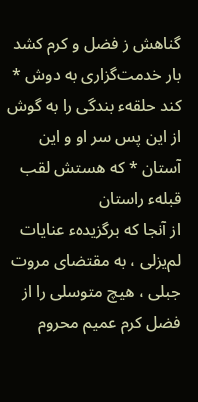گناهش ز فضل و كرم كشد بار خدمت‌گزارى به دوش * كند حلقهء بندگى را به گوش از اين پس سر او و اين آستان * كه هستش لقب قبلهء راستان
از آنجا كه برگزيدهء عنايات لم‌يزلى ، به مقتضاى مروت جبلى ، هيچ متوسلى را از فضل كرم عميم محروم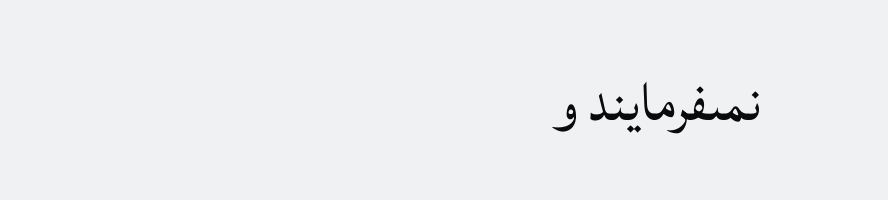نمىفرمايند و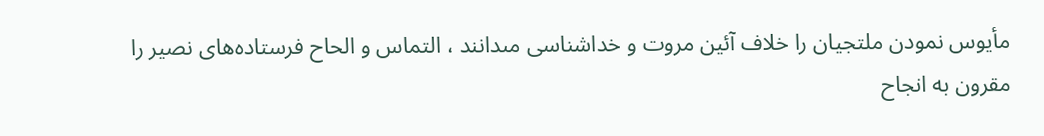مأيوس نمودن ملتجيان را خلاف آئين مروت و خداشناسى مىدانند ، التماس و الحاح فرستاده‌هاى نصير را مقرون به انجاح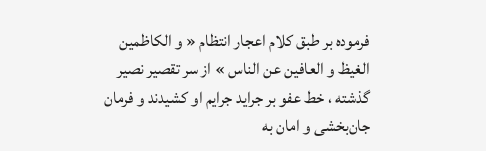فرموده بر طبق كلام اعجار انتظام « و الكاظمين الغيظ و العافين عن الناس » از سر تقصير نصير گذشته ، خط عفو بر جرايد جرايم او كشيدند و فرمان جان‌بخشى و امان به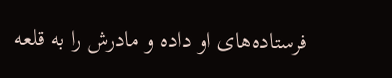فرستاده‌هاى او داده و مادرش را به قلعه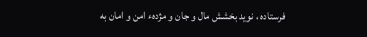فرستاده ، نويد بخشش مال و جان و مژدهء امن و امان به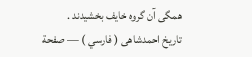همگى آن گروه خايف بخشيدند .
تاريخ احمدشاهى ( فارسي ) — صفحة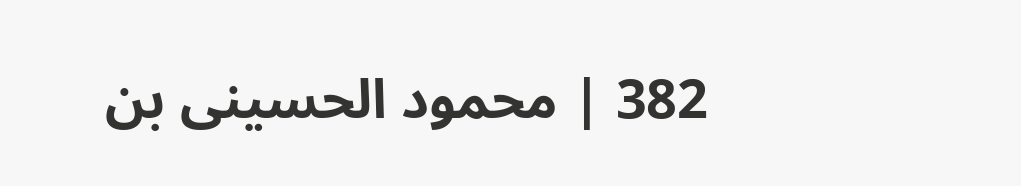382 | محمود الحسينى بن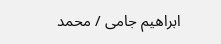ابراهيم جامى / محمد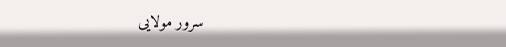سرور مولايى